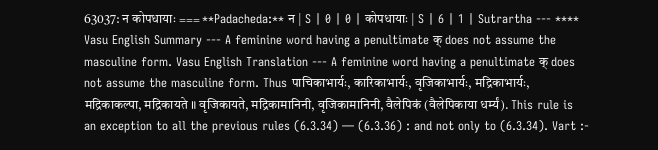63037: न कोपधायाः === **Padacheda:** न | S | 0 | 0 | कोपधायाः | S | 6 | 1 | Sutrartha --- **** Vasu English Summary --- A feminine word having a penultimate क् does not assume the masculine form. Vasu English Translation --- A feminine word having a penultimate क् does not assume the masculine form. Thus पाचिकाभार्यः, कारिकाभार्यः, वृजिकाभार्यः, मद्रिकाभार्यः, मद्रिकाकल्पा, मद्रिकायते ॥ वृजिकायते, मद्रिकामानिनी, वृजिकामानिनी, वैलेपिकं (वैलेपिकाया धर्म्यं). This rule is an exception to all the previous rules (6.3.34) — (6.3.36) : and not only to (6.3.34). Vart :-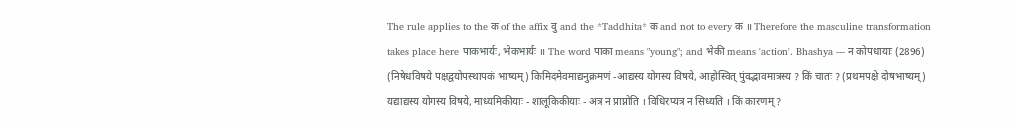The rule applies to the क of the affix वु and the *Taddhita* क and not to every क ॥ Therefore the masculine transformation takes place here पाकभार्यः, भेकभार्यः ॥ The word पाका means "young"; and भेकी means 'action'. Bhashya --- न कोपधायाः (2896) (निषेधविषये पक्षद्वयोपस्थापकं भाष्यम्) किमिदमेवमाद्यनुक्रमणं -आद्यस्य योगस्य विषये, आहोस्वित् पुंवद्भावमात्रस्य ? किं चातः ? (प्रथमपक्षे दोषभाष्यम्) यद्याद्यस्य योगस्य विषये, माध्यमिकीयाः - शालूकिकीयाः - अत्र न प्राप्नोति । विधिरप्यत्र न सिध्यति । किं कारणम् ?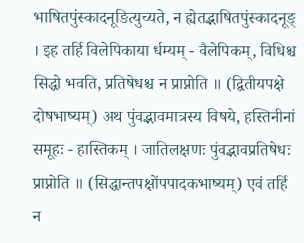भाषितपुंस्कादनूङित्युच्यते, न ह्येतद्भाषितपुंस्कादनूङ् । इह तर्हि विलेपिकाया र्धम्यम् - वैलेपिकम्, विधिश्च सिद्धो भवति, प्रतिषेधश्च न प्राप्नोति ॥ (द्वितीयपक्षे दोषभाष्यम्) अथ पुंवद्भावमात्रस्य विषये, हस्तिनीनां समूहः - हास्तिकम् । जातिलक्षणः पुंवद्भावप्रतिषेधः प्राप्नोति ॥ (सिद्धान्तपक्षोंपपादकभाष्यम्) एवं तर्हि न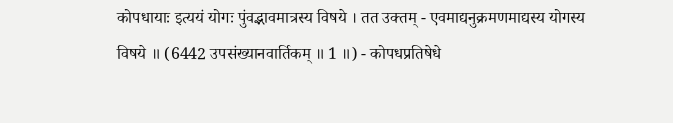कोपधायाः इत्ययं योगः पुंवद्भावमात्रस्य विषये । तत उक्तम् - एवमाद्यनुक्रमणमाद्यस्य योगस्य विषये ॥ (6442 उपसंख्यानवार्तिकम् ॥ 1 ॥) - कोपधप्रतिषेधे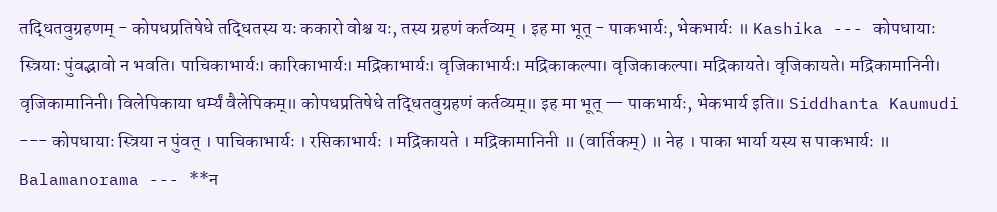तद्धितवुग्रहणम् - कोपधप्रतिषेधे तद्धितस्य यः ककारो वोश्च यः, तस्य ग्रहणं कर्तव्यम् । इह मा भूत् - पाकभार्यः, भेकभार्यः ॥ Kashika --- कोपधायाः स्त्रियाः पुंवद्भावो न भवति। पाचिकाभार्यः। कारिकाभार्यः। मद्रिकाभार्यः। वृजिकाभार्यः। मद्रिकाकल्पा। वृजिकाकल्पा। मद्रिकायते। वृजिकायते। मद्रिकामानिनी। वृजिकामानिनी। विलेपिकाया धर्म्यं वैलेपिकम्॥ कोपधप्रतिषेधे तद्धितवुग्रहणं कर्तव्यम्॥ इह मा भूत् — पाकभार्यः, भेकभार्य इति॥ Siddhanta Kaumudi --- कोपधायाः स्त्रिया न पुंवत् । पाचिकाभार्यः । रसिकाभार्यः । मद्रिकायते । मद्रिकामानिनी ॥ (वार्तिकम्) ॥ नेह । पाका भार्या यस्य स पाकभार्यः ॥ Balamanorama --- **न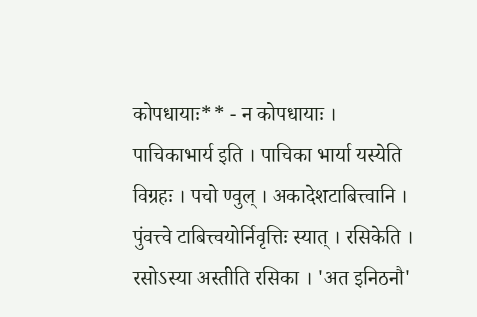कोपधायाः** - न कोपधायाः । पाचिकाभार्य इति । पाचिका भार्या यस्येति विग्रहः । पचो ण्वुल् । अकादेशटाबित्त्वानि । पुंवत्त्वे टाबित्त्वयोर्निवृत्तिः स्यात् । रसिकेति । रसोऽस्या अस्तीति रसिका । 'अत इनिठनौ'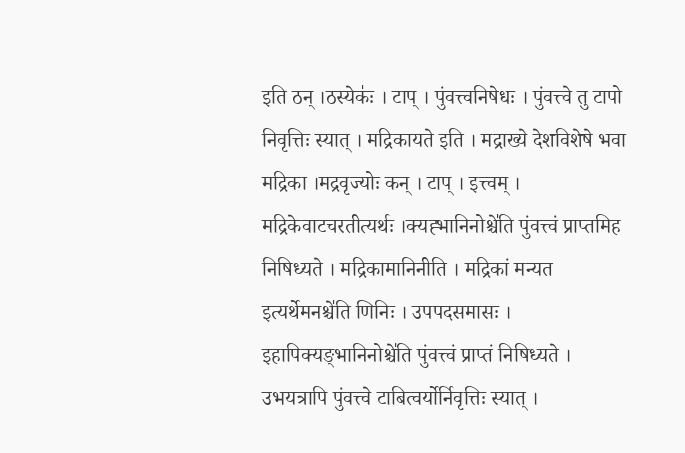इति ठन् ।ठस्येकः॑ । टाप् । पुंवत्त्वनिषेधः । पुंवत्त्वे तु टापो निवृत्तिः स्यात् । मद्रिकायते इति । मद्राख्ये देशविशेषे भवा मद्रिका ।मद्रवृज्योः कन् । टाप् । इत्त्वम् । मद्रिकेवाटचरतीत्यर्थः ।क्यह्भानिनोश्चे॑ति पुंवत्त्वं प्राप्तमिह निषिध्यते । मद्रिकामानिनीति । मद्रिकां मन्यत इत्यर्थेमनश्चे॑ति णिनिः । उपपदसमासः । इहापिक्यङ्भानिनोश्चे॑ति पुंवत्त्वं प्राप्तं निषिध्यते । उभयत्रापि पुंवत्त्वे टाबित्वर्योर्निवृत्तिः स्यात् ।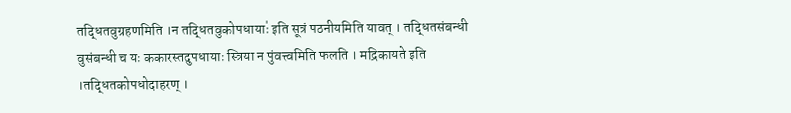तद्धितवुग्रहणमिति ।न तद्धितवुकोपधायाः॑ इति सूत्रं पठनीयमिति यावत् । तद्धितसंबन्धी वुसंबन्धी च यः ककारस्तदुपधायाः स्त्रिया न पुंवत्त्वमिति फलति । मद्रिकायते इति ।तद्धितकोपधोदाहरण् ।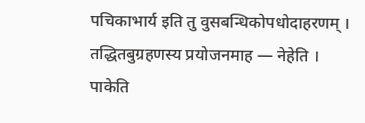पचिकाभार्य इति तु वुसबन्धिकोपधोदाहरणम् । तद्धितबुग्रहणस्य प्रयोजनमाह — नेहेति । पाकेति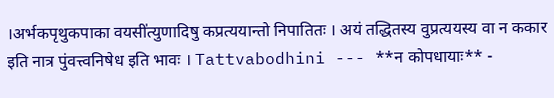।अर्भकपृथुकपाका वयसी॑त्युणादिषु कप्रत्ययान्तो निपातितः । अयं तद्धितस्य वुप्रत्ययस्य वा न ककार इति नात्र पुंवत्त्वनिषेध इति भावः । Tattvabodhini --- **न कोपधायाः** -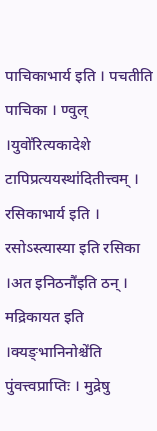पाचिकाभार्य इति । पचतीति पाचिका । ण्वुल् ।युवो॑रित्यकादेशे टापिप्रत्ययस्था॑दितीत्त्वम् । रसिकाभार्य इति । रसोऽस्त्यास्या इति रसिका ।अत इनिठनौ॑इति ठन् । मद्रिकायत इति ।क्यङ्भानिनोश्चे॑ति पुंवत्त्वप्राप्तिः । मुद्रेषु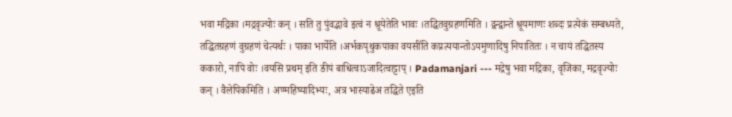भवा मद्रिका ।मद्रवृज्योः कन् । सति तु पुंवद्भावे इत्वं न श्रूयेतेति भावः ।तद्धितवुग्रहणमिति । द्वन्द्वान्ते श्रूयमाणः शब्दः प्रत्येकं सम्बध्यते, तद्धितग्रहणं वुग्रहणं चेत्यर्थः । पाका भार्येति ।अर्भकपृथुकपाका वयसी॑ति कप्रत्ययान्तोऽयमुणादिषु निपातितः । न चायं तद्धितस्य ककारो, नापि वोः ।वयसि प्रथम् इति ङीपं बाधित्वाऽजादित्वाट्टाप् । Padamanjari --- मद्रेषु भवा मद्रिका, वृजिका, मद्रवृज्योः कन् । वैलेपिकमिति । अण्महिष्यादिभ्यः, अत्र भास्याढेअ तद्धिते एइति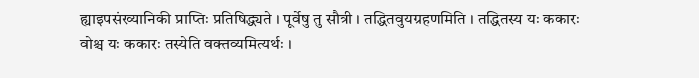ह्याइपसंख्यानिकी प्राप्तिः प्रतिषिद्ध्यते । पूर्वेषु तु सौत्री । तद्धितवुयग्रहणमिति । तद्धितस्य यः ककारः वोश्च यः ककारः तस्येति वक्तव्यमित्यर्थः ।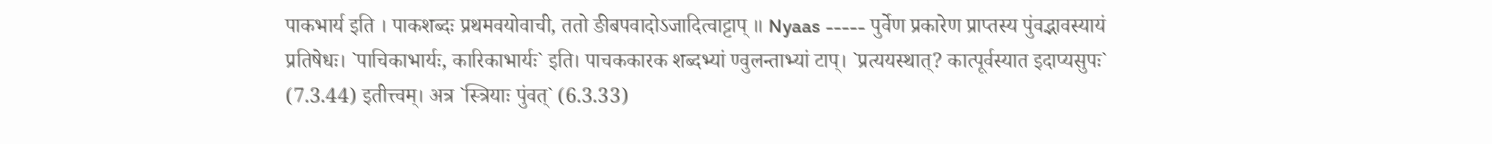पाकभार्य इति । पाकशब्दः प्रथमवयोवाची, ततो ङीबपवादोऽजादित्वाट्टाप् ॥ Nyaas ----- पुर्वेण प्रकारेण प्राप्तस्य पुंवद्भावस्यायं प्रतिषेधः। `पाचिकाभार्यः, कारिकाभार्यः` इति। पाचककारक शब्दभ्यां ण्वुलन्ताभ्यां टाप्। `प्रत्ययस्थात्? कात्पूर्वस्यात इदाप्यसुपः` (7.3.44) इतीत्त्वम्। अत्र `स्त्रियाः पुंवत्` (6.3.33)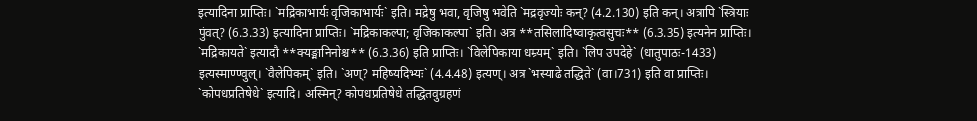इत्यादिना प्राप्तिः। `मद्रिकाभार्यः वृजिकाभार्यः` इति। मद्रेषु भवा, वृजिषु भवेति `मद्रवृज्योः कन्? (4.2.130) इति कन्। अत्रापि `स्त्रियाः पुंवत्? (6.3.33) इत्यादिना प्राप्तिः। `मद्रिकाकल्पा; वृजिकाकल्पा` इति। अत्र **तसिलादिष्वाकृत्वसुचः** (6.3.35) इत्यनेन प्राप्तिः। `मद्रिकायते` इत्यादौ **क्यङ्मानिनोश्च** (6.3.36) इति प्राप्तिः। `विलेपिकाया धम्र्यम्` इति। `लिप उपदेहे` (धातुपाठः-1433) इत्यस्माण्ण्वुल्। `वैलेपिकम्` इति। `अण्? महिष्यदिभ्यः` (4.4.48) इत्यण्। अत्र `भस्याढे तद्धिते` (वा।731) इति वा प्राप्तिः। `कोपधप्रतिषेधे` इत्यादि। अस्मिन्? कोपधप्रतिषेधे तद्धितवुग्रहणं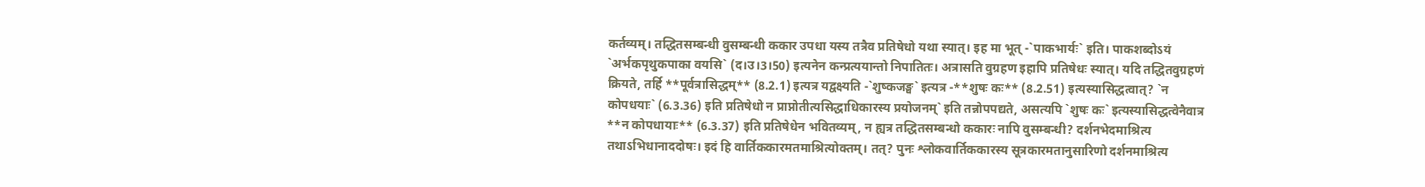कर्तव्यम्। तद्धितसम्बन्धी वुसम्बन्धी ककार उपधा यस्य तत्रैव प्रतिषेधो यथा स्यात्। इह मा भूत् -`पाकभार्यः` इति। पाकशब्दोऽयं `अर्भकपृथुकपाका वयसि` (द।उ।3।50) इत्यनेन कन्प्रत्ययान्तो निपातितः। अत्रासति वुग्रहण इहापि प्रतिषेधः स्यात्। यदि तद्धितवुग्रहणं क्रियते, तर्हि **पूर्वत्रासिद्धम्** (8.2.1) इत्यत्र यद्वक्ष्यति -`शुष्कजङ्घ` इत्यत्र -**शुषः कः** (8.2.51) इत्यस्यासिद्धत्वात्? `न कोपधयाः` (6.3.36) इति प्रतिषेधो न प्राप्नोतीत्यसिद्धाधिकारस्य प्रयोजनम्` इति तन्नोपपद्यते, असत्यपि `शुषः कः` इत्यस्यासिद्धत्वेनैवात्र **न कोपधायाः** (6.3.37) इति प्रतिषेधेन भवितव्यम्, न ह्यत्र तद्धितसम्बन्धो ककारः नापि वुसम्बन्धी? दर्शनभेदमाश्रित्य तथाऽभिधानाददोषः। इदं हि वार्तिककारमतमाश्रित्योक्तम्। तत्? पुनः श्लोकवार्तिककारस्य सूत्रकारमतानुसारिणो दर्शनमाश्रित्य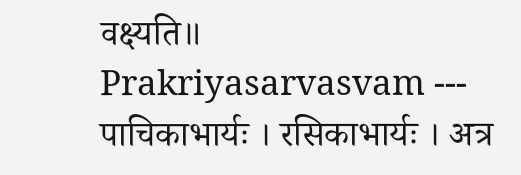वक्ष्यति॥ Prakriyasarvasvam --- पाचिकाभार्यः । रसिकाभार्यः । अत्र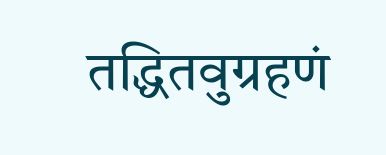तद्धितवुग्रहणं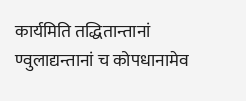कार्यमिति तद्धितान्तानां ण्वुलाद्यन्तानां च कोपधानामेव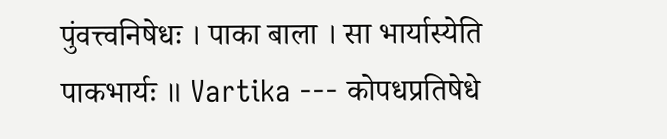पुंवत्त्वनिषेधः । पाका बाला । सा भार्यास्येति पाकभार्यः ॥ Vartika --- कोपधप्रतिषेधे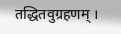तद्धितवुग्रहणम् ।